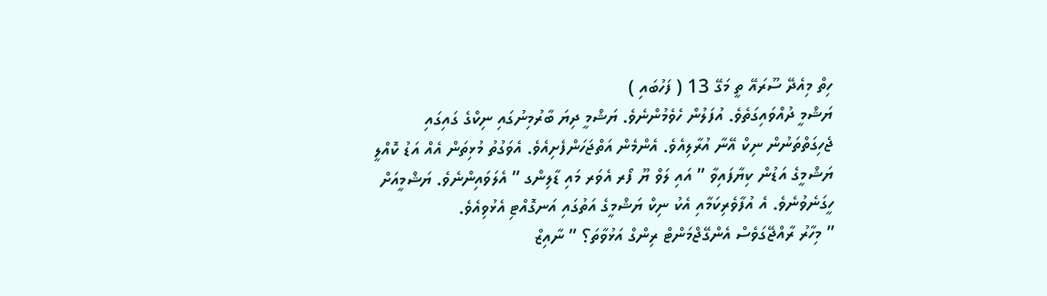ހިތް މިއެދޭ ސޫރައޭ ތީ މަގޭ 13 ( ފަހުބައި )
ޔަޝްމީ ދުއްވައިގަތެވެ. އުފަލުން ހެވެމުންނެވެ. ޔަޝްމީ ދިޔަ ބާރުމިނުގައި ނިކްގެ ގައިގައި ޖެހިގަތްތަނުން ނިކް އޭނާ އުރާލިއެވެ. އެންމެން އަތްޖަހަންފެށިއެވެ. އެވަގުތު މުޅިތަން އެއް އަޑު ކޮއްލީ ޔަޝްމީގެ އަޑުން ކިޔާފައިވާ ” އައި ލަވް ޔޫ ފޯރ އެވަރ މައި ޑާލިންގ ” އެލަވައިންނެވެ. ޔަޝްމީއަށް ހީގަނެވުނެވެ. އެ އުފާވެރިކަމާއި އެކު ނިކް ޔަޝްމީގެ އަތުގައި އަނގޮއްޓި އެޅުވިއެވެ.
” މިހާރު ރާއްޖޭގަވެސް އެންގޭޖްމަންޓް ރިންގް އަޅުވާތަ؟ ” ނާއިޒް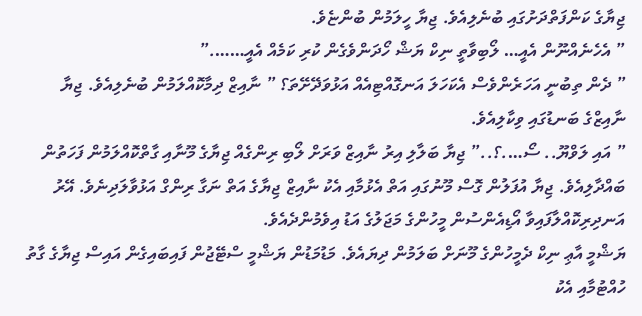ޖިޔާގެ ކަންފަތްދަށުގައި ބުނެލިއެވެ. ޖިޔާ ހީލަމުން ބުންޏެވެ.
” އެހެނެއްނޫން އެއީ… ލޯބިވާތީ ނިކް ޔަޝް ހޯދަންވެގެން ކުރި ކަމެއް އެއީ…….”
” ދެން ތިބުނީ އަހަރެންވެސް އެކަހަލަ އަނގޮއްޓިއެއް އަޅުވަދޭށޭތަ؟ ” ނާއިޒް ދިމާކޮއްލަމުން ބުނެލިއެވެ. ޖިޔާ ނާއިޒްގެ ބަނޑުގައި ވިކާލިއެވެ.
” އައި ލަވްޔޫ.. ސޯ….؟..” ޖިޔާ ބަލާލި އިރު ނާއިޒް ވަރަށް ލޯބި ރިންގެއް ޖިޔާގެ މޫނާއި ގާތްކޮއްލަމުން ފަހަތުން ބައްދާލިއެވެ. ޖިޔާ އުފަލުން ގޮސް މޫނުގައި އަތް އެޅުމާއި އެކު ނާއިޒް ޖިޔާގެ އަތް ނަގާ ރިންގް އަޅުވާލަދިނެވެ. އޭރު އަނދިރިކޮއްލާފައިވާ އޯޑިއެންސުން މީހުންގެ މަޖަލުގެ އަޑު އިވެމުންދެއެވެ.
ޔަޝްމީ އާޢި ނިކް ދެމީހުންގެ މޫނަށް ބަލަމުން ދިޔައެވެ. މަޑުމަޑުން ޔަޝްމީ ސްޓޭޖުން ފައިބައިގެން އައިސް ޖިޔާގެ ގާތު ހުއްޓުމާއި އެކު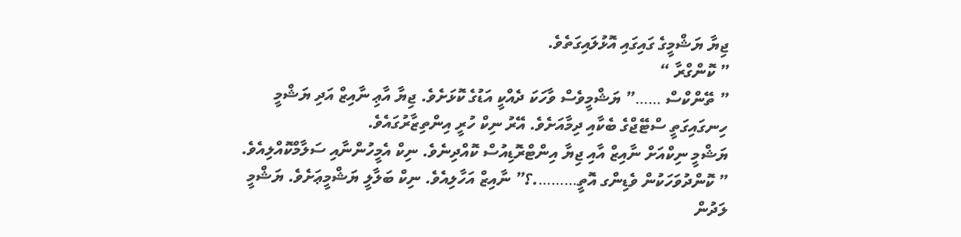ޖިޔާ ޔަޝްމީގެ ގައިގައި އޮޅުލައިގަތެވެ.
” ކޮންގްރާ “
” ތޭންކްސް ……” ޔަޝްމީވެސް ވާހަކަ ދެއްކީ އަޑުގެ ކޮޅަށެވެ. ޖިޔާ އާޢި ނާއިޒް އަދި ޔަޝްމީ ހިނގައިގަތީ ސްޓޭޖްގެ ބެކާއި ދިމާއަށެވެ. އޭރު ނިކް ހުރީ އިންތިޒާރުގައެވެ.
ޔަޝްމީ ނިކްއަށް ނާއިޒް އާއި ޖިޔާ އިންޓްރޮޑިއުސް ކޮއްދިނެވެ. ނިކް އެމީހުންނާއި ސަލާމްކޮއްލިއެވެ.
” ކޮންދުވަހަކުން ވެޑިންގ އޮތީ……….؟” ނާއިޒް އަހާލިއެވެ. ނިކް ބަލާލީ ޔަޝްމީޢަށެވެ. ޔަޝްމީ ލަދުން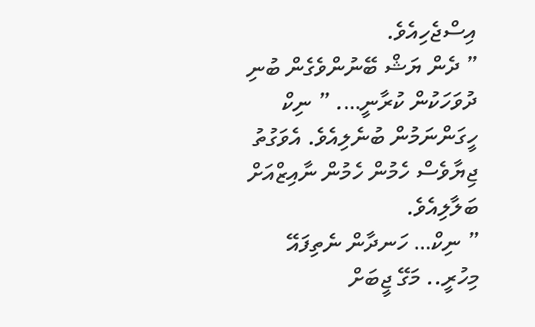އިސްޖެހިއެވެ.
” ދެން ޔަޝް ބޭނުންވެގެން ބުނި ދުވަހަކުން ކުރާނީ…. ” ނިކް ހީގަންނަމުން ބުނެލިއެވެ. އެވަގުތު ޖިޔާވެސް ހެމުން ހެމުން ނާއިޒްއަށް ބަލާލިއެވެ.
” ނިކް… ހަނދާން ނެތިފައޭ މިހުރީ.. މަގޭ ޖީބަށް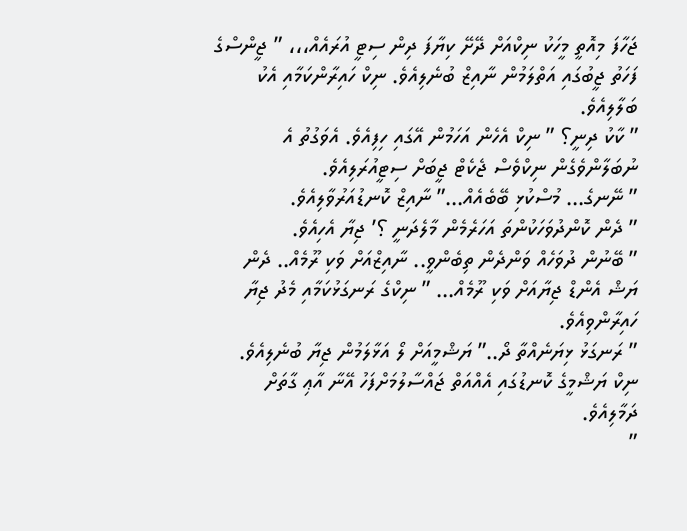ޖަހާފަ މިއޮތީ މީހަކު ނިކްއަށް ދޭށޭ ކިޔާފަ ދިން ސިޓީ އުރައެއް،،، ” ޖީންސްގެ ފަހަތު ޖީބުގައި އަތްލަމުން ނާއިޒް ބުނެލިއެވެ. ނިކް ހައިރާންކަމާއި އެކު ބަލާލިއެވެ.
” ކާކު ދިނީ؟ ” ނިކް އެހެން އަހަމުން އޭގައި ހިފިއެވެ. އެވަގުތު އެ ނުބަލާންވެގެން ނިކްވެސް ޖެކެޓް ޖީބަށް ސިޓީއުރަލިއެވެ.
” ނޭނގެ… މުސްކުޅި ބޭބެއެއް…” ނާއިޒް ކޮނޑުއަރުވާލިއެވެ.
” ދެން ކޮންދުވަހަކުންތަ އަހަރެމެން މާލެދަނީ ؟’ ޖިޔާ އެހިއެވެ.
” ބޭނުން ދުވަހެއް ވަންދެން ތިބެންވީ.. ނާއިޒްއަށް ވަކި ރޫމެއް.. ދެން ޔަޝް އެންޑް ޖިޔާއަށް ވަކި ރޫމެއް… ” ނިކްގެ ރަނގަޅުކަމާއި މެދު ޖިޔާ ހައިރާންވިއެވެ.
” ރަނގަޅު ޅިޔަނެއްތާ ދޯ..” ޔަޝްމީއަށް ލޯ އަޅާލަމުން ޖިޔާ ބުނެލިއެވެ. ނިކް ޔަޝްމީގެ ކޮނޑުގައި އެއްއަތް ޖައްސާލުމަށްފަހު އޭނާ އާޢި ގާތަށް ދަމާލިއެވެ.
”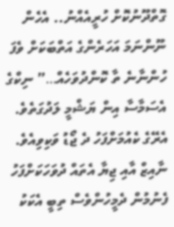ގޮތްދޫނުކޮށް ހުރީއެއްނު.. އެހެން ނޫންނަމަ އަހަރެންގެ އަތްބަކަށް ވެފަ ހުންނާނެ ތާ ކޮންދުވަހެއް…” ނިކްގެ އެސަމާސާ އިން ޔަޝްމީ ލަދުގަތެވެ.
އެރޭގެ ކެއުމަށްފަހު ދެ ޖޯޑު ވަކިވިއެވެ. ނާއިޒް އާއި ޖިޔާ އެތައް ދުވަހަކަށްފަހު ފެނުމުން ދެމީހުންވެސް ތިބީ އެކަކު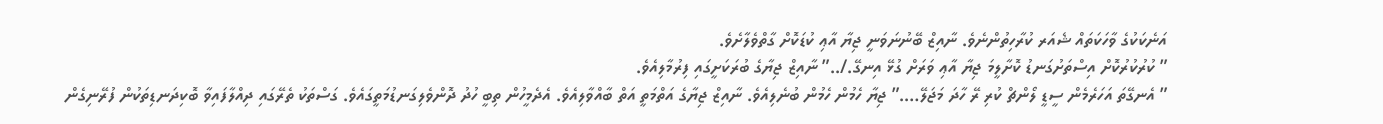އަނެކަކުގެ ވާހަކަތައް ޝެއަރ ކުރާހިތުންނެވެ. ނާއިޒް ބޭނުނަވަނީ ޖިޔާ އާޢި ކުޑަކޮށް ގާތްވެލާށެވެ.
” ކުރުކުރުކޮށް އިސްތަށުގަނޑު ކޮށާލީމަ ޖިޔާ އާޢި ވަރަށް ގުޅޭ އިނގޭ./..” ނާއިޒް ޖިޔާގެ ބުރަކަށީގައި ފިރުމާލިއެވެ.
” އެނގޭތަ އަހަރެމެން ސީޑީ ލޯންޗް ކުރި ރޭ ހާދަ މަޖަލޭ….” ޖިޔާ ހެމުން ހެމުން ބުނެލިއެވެ. ނާއިޒް ޖިޔާގެ އަތްމަތީ އަތް ބާއްވާލިއެވެ. އެދެމީހުން ތިބީ ހުދު ދޮންވެލިގަނޑުމަތީގައެވެ. ގަސްތަކު ތެރޭގައި ދިއްލާފައިވާ ބޮކިދަނޑިތަކުން ފުރޭނިގެން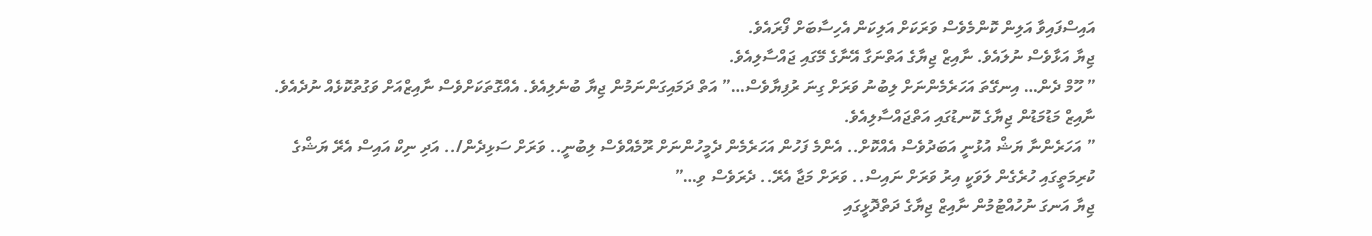އައިސްފައިވާ އަލިން ކޮންމެވެސް ވަރަކަށް އަލިކަން އެހިސާބަށް ފޯރައެވެ.
ޖިޔާ އަޅާވެސް ނުލައެވެ. ނާއިޒް ޖިޔާގެ އަތްނަގާ އޭނާގެ މޭގައި ޖައްސާލިއެވެ.
” ހޫމް ދެން… އިނގޭތަ އަހަރެމެންނަށް ލިބުނު ވަރަށް ގިނަ ރުފިޔާވެސް…” އަތް ދަމައިގަންނަމުން ޖިޔާ ބުނެލިއެވެ. އެއްގޮތަކަށްވެސް ނާއިޒްއަށް ވަގުތުކޮޅެއް ނުދެއެވެ. ނާއިޒް މަޑުމަޑުން ޖިޔާގެ ކޮނޑުގައި އަތްޖައްސާލިއެވެ.
” އަހަރެންނާ ޔަޝް އުޅުނީ އަބަދުވެސް އެއްކޮށް.. އެންމެ ފަހުން އަހަރެމެން ދެމީހުންނަށް ރޫމެއްވެސް ލިބުނީ.. ވަރަށް ސަޅިދެން/.. އަދި ނިކް އައިސް އެރޭ ޔަޝްގެ ކުރިމަތީގައި ހުރެގެން ލަވަކީ އިރު ވަރަށް ނައިސް.. ވަރަށް މަޖާ އެރޭ.. ދެރަވެސް ވި…”
ޖިޔާ އަނގަ ނުހުއްޓުމުން ނާއިޒް ޖިޔާގެ ދަތްދޮޅީގައި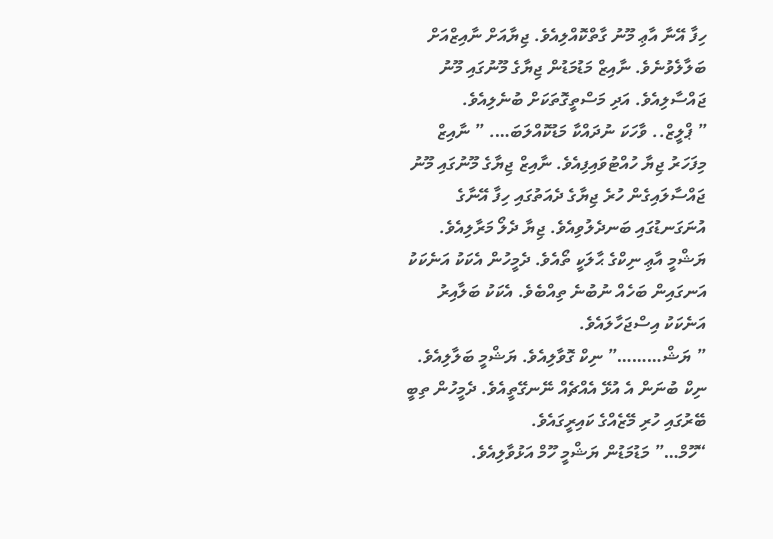ހިފާ އޭނާ އާޢި މޫނު ގާތްކޮއްލިއެވެ. ޖިޔާއަށް ނާއިޒްއަށް ބަލާލެވުނެވެ. ނާއިޒް މަޑުމަޑުން ޖިޔާގެ މޫނުގައި މޫނު ޖައްސާލިއެވެ. އަދި މަސްތީގޮތަކަށް ބުނެލިއެވެ.
” ޕްލީޒް.. ވާހަކަ ނުދައްކާ މަޑުކޮއްލަބަ…. ” ނާއިޒް މިފަހަރު ޖިޔާ ހުއްޓުވައިފިއެވެ. ނާއިޒް ޖިޔާގެ މޫނުގައި މޫނު ޖައްސާލައިގެން ހުރެ ޖިޔާގެ ދެއަތުގައި ހިފާ އޭނާގެ އުނަގަނޑުގައި ބަނދެލުވިއެވެ. ޖިޔާ ދެލޯ މަރާލިއެވެ.
ޔަޝްމީ އާޢި ނިކްގެ ޙާލަކީ ތޯއެވެ. ދެމީހުން އެކަކު އަނެކަކު އަނގައިން ބަހެއް ނުބުނެ ތިއްބެވެ. އެކަކު ބަލާއިރު އަނެކަކު އިސްޖަހާލައެވެ.
” ޔަޝް………” ނިކް ގޮވާލިއެވެ. ޔަޝްމީ ބަލާލިއެވެ. ނިކް ބުނަން އެ އުޅޭ އެއްޗެއް ނޭނގޭތީއެވެ. ދެމީހުން ތިބީ ބޭރުގައި ހުރި މޭޒެއްގެ ކައިރީގައެވެ.
“ހޫމް…” މަޑުމަޑުން ޔަޝްމީ ހޫމް އަޅުވާލިއެވެ.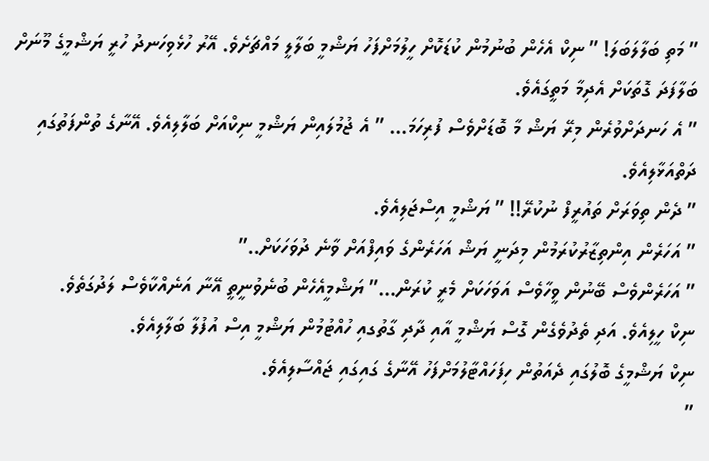” މަތި ބަލާލަބަލަ! ” ނިކް އެހެން ބުނުމުން ކުޑަކޮށް ހީލުމަށްފަހު ޔަޝްމީ ބަލާލީ މައްޗަށެވެ. އޭރު ހުޅެވިހަނދު ހުރީ ޔަޝްމީގެ މޫނަށް ބަލާފަދަ ގޮތަކަށް އެދިމާ މަތީގައެވެ.
” އެ ހަނދަށްވުރެން މިރޭ ޔަޝް މާ ބޮޑަށްވެސް ފުރިހަމަ… ” އެ ޖުމުލައިން ޔަޝްމީ ނިކްއަށް ބަލާލިއެވެ. އޭނާގެ ތުންފަތުގައި ދަތްއަޅާލިއެވެ.
” ދެން ތިވަރަށް ތައުރީފް ނުކުރޭ!! ” ޔަޝްމީ އިސްޖަލިއެވެ.
” އަހަރެން އިންތިޒާރުކުރަމުން މިދަނީ ޔަޝް އަހަރެންގެ ވައިފްއަށް ވާނެ ދުވަހަކަށް..”
” އަހަރެންވެސް ބޭނުން ވީހާވެސް އަވަހަކަށް މެރީ ކުރަން…” ޔަޝްމީއެހެން ބުނެވުނީތީ އޭނާ އަނެއްކާވެސް ލަދުގަތެވެ.
ނިކް ހީލިއެވެ. އަދި ތެދުވެގެން ގޮސް ޔަޝްމީ އާއި ދާދި ގާތުގއި ހުއްޓުމުން ޔަޝްމީ އިސް އުފުލާ ބަލާލިއެވެ.
ނިކް ޔަޝްމީގެ ބޮލުގައި ދެއަތުން ހިފަހައްޓާލުމަށްފަހު އޭނާގެ ގައިގައި ޖައްސާލިއެވެ.
”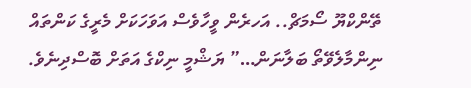ތޭންކްޔޫ ސޯމަޗް.. އަހރެން ވީހާވެސް އަވަހަކަށް މެރީގެ ކަންތައް ނިންމާލެވޭތޯ ބަލާނަން…” ޔަޝްމީ ނިކްގެ އަތަށް ބޮސްދިނެވެ.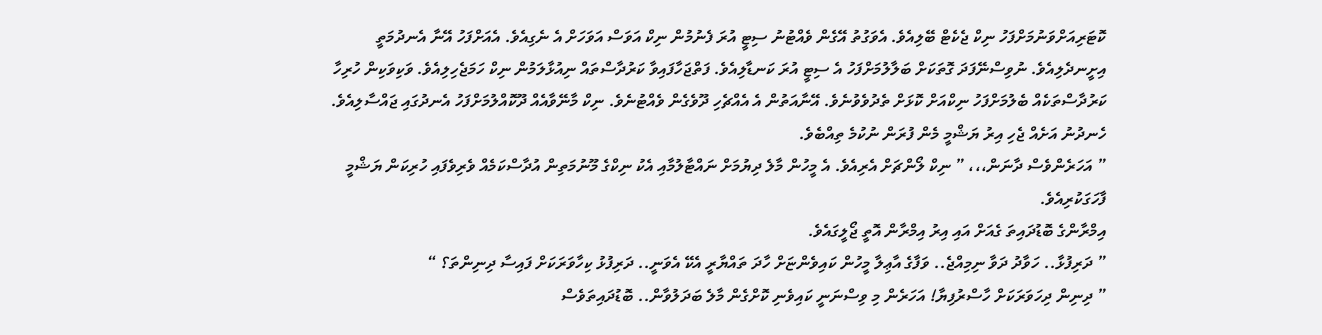ކޮޓަރިއަށްވަނުމަށްފަހު ނިކް ޖެކެޓް ބޭލިއެވެ. އެވަގުތު އޭގެން ވެއްޓުނު ސިޓީ އުރަ ފެނުމުން ނިކް އަވަސް އަވަހަށް އެ ނެގިއެވެ. އެއަށްފަހު އޭނާ އެނދުމަތީ އިށީނދެލިއެވެ. ނުވިސްނޭފަދަ ގޮތަކަށް ބަލާލުމަށްފަހު އެ ސިޓީ އުރަ ކަނޑާލިއެވެ. ފަތްޖަހާފައިވާ ކަރުދާސްތައް ނިއުޅާލަމުން ނިކް ހަމަޖެހިލިއެވެ. ވަކިވަކިން ހުރިހާ ކަރުދާސްތަކެއް ބެލުމަށްފަހު ނިކްއަށް ކޮޅަށް ތެދުވެވުނެވެ. އޭނާއަތުން އެ އެއްޗެހި ދޫވެގެން ވެއްޓުނެވެ. ނިކް މާނޭވާއެއް ދޫކޮއްލުމަށްފަހު އެނދުގައި ޖައްސާލިއެވެ.
ހެނދުނު އަށެއް ޖެހި އިރު ޔަޝްމީ މެން ފުރަން ނުކުމެ ތިއްބެވެ.
” އަހަރެންވެސް ދާނަން،،، ” ނިކް ލޯންޗަށް އެރިއެވެ. އެ މީހުން މާލެ ދިޔުމަށް ނައްޓާލުމާއި އެކު ނިކްގެ މޫނުމަތިން އުދާސްކަމެއް ވެރިވެފައި ހުރިކަން ޔަޝްމީ ފާހަގަކުރިއެވެ.
އިމްރާންގެ ބޮޑުދައިތަ ގެއަށް އައި އިރު އިމްރާން އޮތީ ޖޯލީގައެވެ.
” ދަރިފުޅާ.. ހަވާދު ދަވާ ނިމިއްޖެ.. ވަފާގެ އާޢިލާ މީހުން ކައިވެންޏަށް ހާދަ ތައްޔާރީ އެކޭ އެވަނީ.. ދަރިފުޅު ކިހާވަރަކަށް ފައިސާ ދިނިންތަ؟ “
” ދިނިން ދިހަވަރަކަށް ހާސްރުފިޔާ! އަހަރެން މި ވިސްނަނީ ކައިވެނި ކޮށްގެން މާލެ ބަދަލުވާން.. ބޮޑުދައިތަވެސް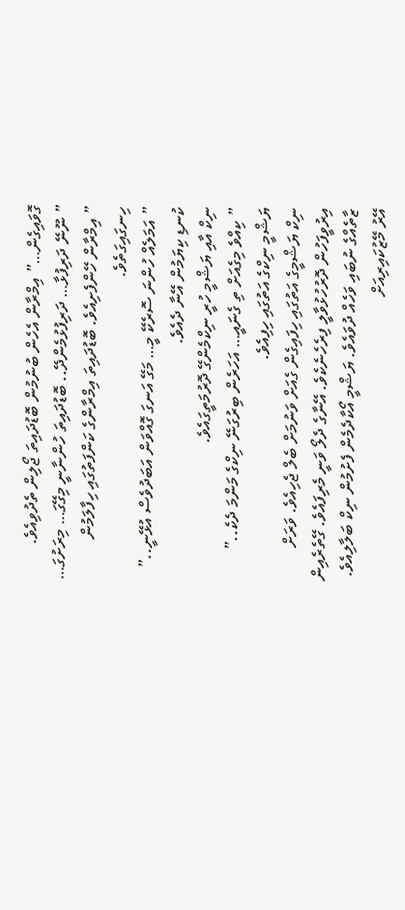ގޮވައިގެން…” އިމްރާން އެހެން ބުނުމުން ބޮޑުދައިތަ ޖޯލިން ތެދުވިއެވެ.
” ނޫނޭ ދަރިފުޅާ… ދަރިފުޅުމެންދޭ.. ބޮޑުދައިތަ ހުންނާނީ މިގޭގަ… މިރަށުގަ… ” އިމްރާން ހޭންފެށިއެވެ. ބޮޑުދައިތަ އިމްރާންގެ ކަންފަތުގައި ހިފާލަމުން ހިނގައިގަތެވެ.
” އަމަލެއް ހުންނަ ސޮރެކޭ މީ… މަގޭ އަނގަ ގޮއްވަން އަބަދުވެސް އުޅޭނީ..” ކުނޑި ކިޔަމުން އޭނާ ދެއެވެ.
ނިކް އާއި ޔަޝްމީ ހުރީ ނިކްމެންގޭ ދޮރުމަތީގައެވެ.
” ކިއްވެ މިގެއަށް ތި ގެނައީ… އަހަރެން ބިރުގަނޭ ނިކްގެ މަންމަ ދެކެ..” ޔަޝްމީ ނިކްގެ އަތުގައި ހިފިއެވެ.
ނިކް ޔަޝްމީގެ އަތުގައި ހިފައިގެން ގެއަށް ވަނުމަށް ބެލް ޖެހިއެވެ. ވަރަށް އިރުވީފަހުން ދޮރުހުޅުވާލީ ފިރެހެނެކެވެ. އޭނާގެ ދެލޯ ވަނީ މެރިފައެވެ. ގޭތެރެއިން ޒާތެއްގެ ނުބައި ވަހެއް ދުވައެވެ. ޔަޝްމީ އޯކާދެމެން ފެށުމުން ނިކް ބަލާލިއެވެ. އޭރު މޭޒުކައިރިއަށް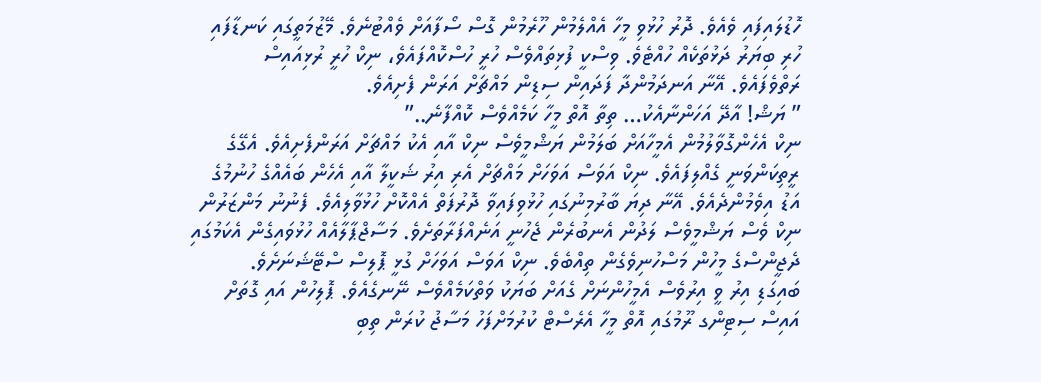ހޮޑުލައިފައި ވެއެވެ. ދޮރު ހުޅުވި މީހާ އެއްލެމުން ހޫރެމުން ގޮސް ސޯފާއަށް ވެއްޓުނެވެ. މޭޒުމަތީގައި ކަނޑާފައި ހުރި ބިޔަރު ދަޅުތަކެއް ހުއްޓެވެ. ވިސްކީ ފުޅިތައްވެސް ހުރީ ހުސްކޮއްފައެވެ، ނިކް ހުރީ ރުޅިއައިސް ރަތްވެފައެވެ. އޭނާ އަނދަމުންދާ ފަދައިން ސިޑިން މައްޗަށް އަރަން ފެށިއެވެ.
” ޔަޝް! އާދޭ އަހަންނާއެކު… ތިތާ އޮތް މީހާ ކަމެއްވެސް ކޮއްފާނެ..”
ނިކް އެހެންގޮވާލުމުން އެމީހާއަށް ބަލަމުން ޔަޝްމީވެސް ނިކް އާއި އެކު މައްޗަށް އަރަންފެށިއެވެ. އެގޭގެ ރީތިކަންވަނީ ގެއްލިފައެވެ. ނިކް އަވަސް އަވަހަށް މައްޗަށް އެރި އިރު ޝަކީލާ އާއި އެހެން ބައެއްގެ ހުނުމުގެ އަޑު އިވެމުންދެއެވެ. އޭނާ ދިޔަ ބާރުމިނުގައި ހުޅުވިފައިވާ ދޮރުފަތް އެއްކޮށް ހުޅުވާލިއެވެ. ފެނުނު މަންޒަރުން ނިކް ވެސް ޔަޝްމީވެސް ލަދުން އެނބުރެން ޖެހުނީ އަނެއްފަރާތަށެވެ. މަސާޖްޕާލާއެއް ހުޅުވައިގެން އެކަމުގައި ދެޖީންސްގެ މީހުން މަސްހުނިވެގެން ތިއްބެވެ. ނިކް އަވަސް އަވަހަށް ގުޅީ ޕޮލިސް ސްޓޭޝަނަށެވެ.
ބައިގަޑި އިރު ވީ އިރުވެސް އެމީހުންނަށް ގެއަށް ބަޔަކު ވަތްކަމެއްވެސް ނޭނގެއެވެ. ޕޮލިހުން އައި ގޮތަށް އައިސް ސިޓިންގ ރޫމުގައި އޮތް މީހާ އެރެސްޓް ކުރުމަށްފަހު މަސާޖު ކުރަން ތިބި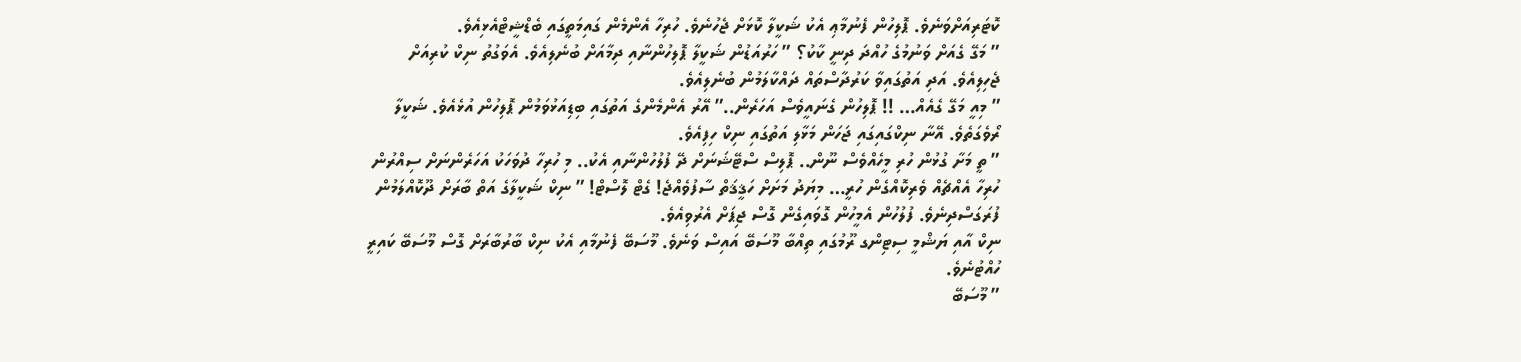ކޮޓަރިއަށްވަނެވެ. ޕޮލިހުން ފެނުމާޢި އެކު ޝަކީލާ ކޮޅަށް ޖެހުނެވެ. ހުރިހާ އެންމެން ގައިމަތީގައި ބެޑްޝީޓްއެޅިއެވެ.
” މަގޭ ގެއަށް ވަނުމުގެ ހުއްދަ ދިނީ ކާކު؟ ” ހަރުއަޑުން ޝަކީލާ ޕޮލިހުންނާއި ދިމާއަށް ބުނެލިއެވެ. އެވަގުތު ނިކް ކުރިއަށް ޖެހިލިއެވެ. އަދި އަތުގައިވާ ކަރުދާސްތައް ދައްކާލަމުން ބުނެލިއެވެ.
” މިއީ މަގޭ ގެއެއް… !! ޕޮލިހުން ގެނައީވެސް އަހަރެން..” އޭރު އެންމެންގެ އަތުގައި ބިޑިއަޅުވަމުން ޕޮލިހުން އުޅެއެވެ. ޝަކީލާ ރޯވެގަތެވެ. އޭނާ ނިކްގައިގައި ޖަހަން މަޅާލި އަތުގައި ނިކް ހިފިއެވެ.
” ތީ މަށާ ގުޅުން ހުރި މީހެއްވެސް ނޫން.. ޕޮލިސް ސްޓޭޝަނަށް ދޭ ފުލުހުންނާއި އެކު.. މި ހުރިހާ ދުވަހަކު އަހަރެންނަށް ސިއްރުން ހުރިހާ އެއްޗެއް ވެރިކޮއްގެން ހުރީ… މިޔަދު މަށަށް ހަޤީޤަތް ސާފުވެއްޖެ! ގެޓް ލޮސްޓް! ” ނިކް ޝަކީލާގެ އަތް ބާރަށް ދޫކޮއްލަމުން ފުރަގަސްދިނެވެ. ފުލުހުން އެމީހުން ގޮވައިގެން ގޮސް ޖިޕަށް އެރުވިއެވެ.
ނިކް އާއި ޔަޝްމީ ސިޓިންގ ރޫމުގައި ތިއްބާ މޫސަބޭ އައިސް ވަނެވެ. މޫސަބޭ ފެނުމާއި އެކު ނިކް ބާރުބާރަށް ގޮސް މޫސަބޭ ކައިރީ ހުއްޓުނެވެ.
” މޫސަބޭ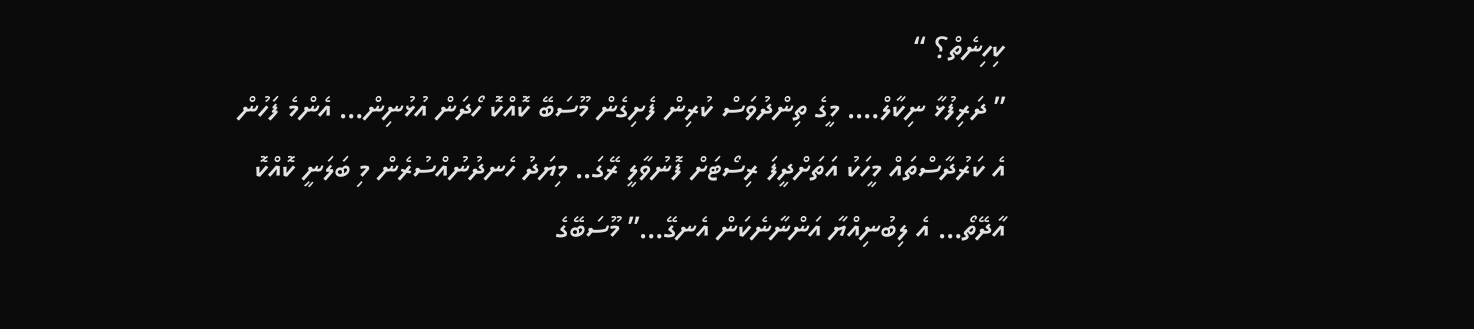ކިހިނެތް؟ “
” ދަރިފުޅާ ނިކާލް…. މީގެ ތިންދުވަސް ކުރިން ފެށިގެން މޫސަބޭ ކޮއްކޮ ހޯދަން އުޅުނިން… އެންމެ ފަހުން އެ ކަރުދާސްތައް މީހަކު އަތަށްދީފަ ރިސޯޓަށް ފޮނުވާލީ ރޭގަ.. މިޔަދު ހެނދުނުއްސުރެން މި ބަލަނީ ކޮއްކޮ އާދޭތޯ… އެ ލިބުނިއްޔާ އަންނާނެކަން އެނގޭ…” މޫސަބޭގެ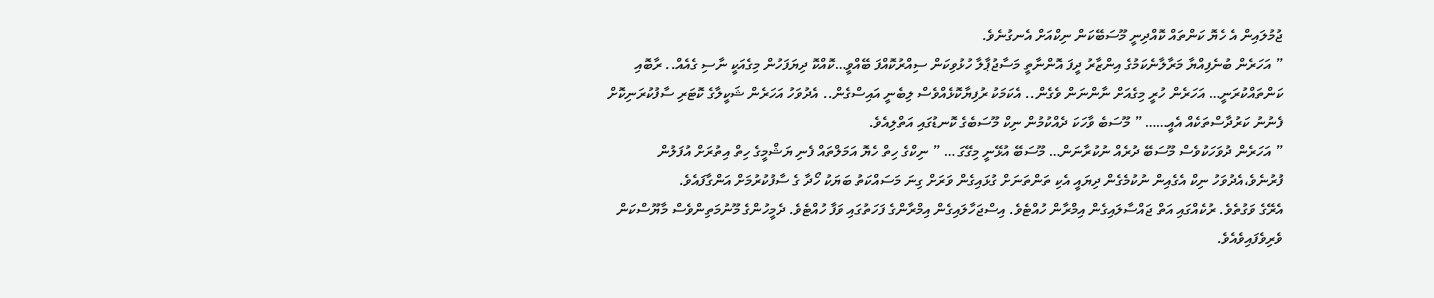ޖުމުލައިން އެ ހެޔޮ ކަންތައް ކޮއްދިނީ މޫސަބޭކަން ނިކްއަށް އެނގުނެވެ.
” އަހަރެން ބުނެފިއްޔާ މަރާލާނެކަމުގެ އިންޒާރު ދީފަ އޮންނާތީ މަސާޖުޕާލާ ހުޅުވިކަން ސިއްރުކޮއްފަ ބޭއްވީ…ކޮއްކޮ ދިޔަފަހުން މިގެއަކީ ނާސި ގެއެއް.. ރާބޮއި ކަންތައްކުރަނީ… އަހަރެން ހުރީ މިގެއަށް ނާންނަން ވެގެން.. އެކަމަކު ރުފިޔާކޮޅެއްވެސް ލިބެނީ އައިސްގެން.. އެދުވަހު އަހަރެން ޝަކީލާގެ ކޮޓަރި ސާފުކުރަނިކޮށް ފެނުނު ކަރުދާސްތަކެއް އެއީ…… ” މޫސަބެ ވާހަކަ ދެއްކުމުން ނިކް މޫސަބެގެ ކޮނޑުގައި އަތްލިއެވެ.
” އަހަރެން ދުވަހަކުވެސް މޫސަބޭ ދުރެއް ނުކުރާނަން… މޫސަބޭ އުޅޭނީ މިގޭގަ … ” ނިކްގެ ހިތް ހެޔޮ އަމަލްތައް ފެނި ޔަޝްމީގެ ހިތް އިތުރަށް އުފަލުން ފުރުނެވެ،އެދުވަހު ނިކް އެގެއިން ނުކުމެގެން ދިޔައީ އެކި ތަންތަނަށް ގުޅައިގެން ވަރަށް ގިނަ މަސައްކަތު ބަޔަކު ހޯދާ ގެ ސާފުކުރުމަށް އަންގާފައެވެ.
އެރޭގެ ވަގުތެވެ. ރުކެއްގައި އަތް ޖައްސާލައިގެން އިމްރާން ހުއްޓެވެ. އިސްޖަހާލައިގެން އިމްރާންގެ ފަހަތުގައި ވަފާ ހުއްޓެވެ. ދެމީހުންގެ މޫނުމަތިންވެސް މާޔޫސްކަން ވެރިވެފައިވެއެވެ.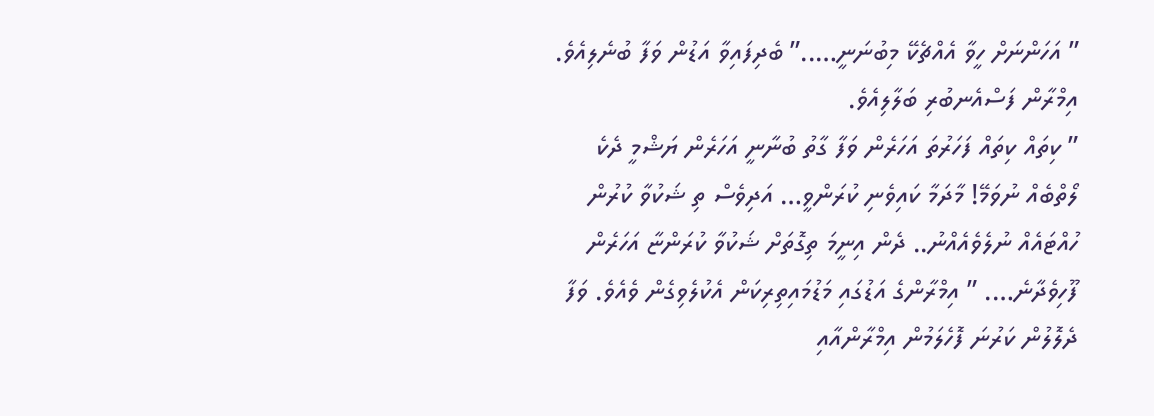” އަހަންނަށް ހީވާ އެއްޗެކޭ މިބުނަނީ…..” ބެދިފައިވާ އަޑުން ވަފާ ބުނެލިއެވެ. އިމްރާން ފަސްއެނބުރި ބަލާލިއެވެ.
” ކިތައް ކިތައް ފަހަރުތަ އަހަރެން ވަފާ ގާތު ބުނާނީ އަހަރެން ޔަޝްމީ ދެކެ ލޯތްބެއް ނުވަމޭ! މާދަމާ ކައިވެނި ކުރަންވީ… އަދިވެސް ތި ޝަކުވާ ކުރުން ހުއްޓައެއް ނުލެވެއެއްނު.. ދެން އިނީމަ ތިގޮތަށް ޝަކުވާ ކުރަންޏާ އަހަރެން ފޫހިވެދާނެ…. ” އިމްރާންގެ އަޑުގައި މަޑުމައިތިރިކަން އެކުލެވިގެން ވެއެވެ. ވަފާ ދެލޮލުން ކަރުނަ ފޮހެލަމުން އިމްރާންއާއި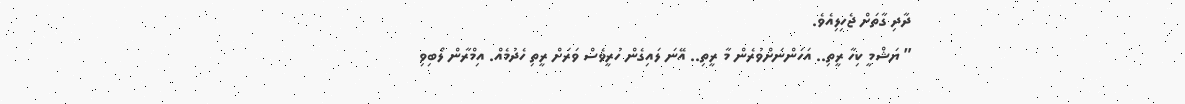ދާދި ގާތަށް ޖެހިލިއެވެ.
” ޔަޝްމީ ކިހާ ރީތި.. އަހަންނަށްވުރެން މާ ރީތި.. އޭނަ ލައިގެން ހުރީވެސް ވަރަށް ރީތި ހެދުމެއް. އިމްރާން ލޯބިވި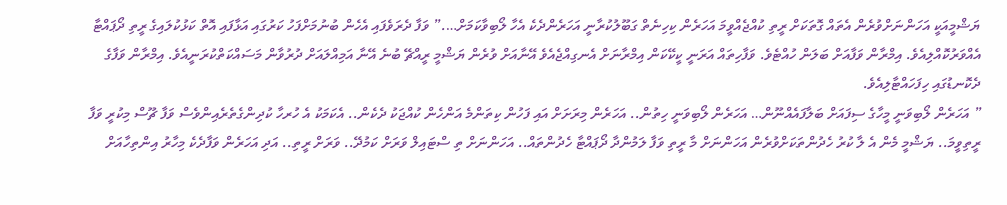ޔަޝްމީއަކީ އަހަންނަށްވުރެން އެތައް ގޮތަކަށް ރީތި ކުއްޖެއްވީމަ އަހަރެން ކިހިނެތް ގަބޫލުކުރާނީ އަހަރެންދެކެ އެހާ ލޯބިވާކަމަށް….” ވަފާ ދެރަވެފައި އެހެން ބުނުމަށްފަހު ކަރުގައި އަޅާފައި އޮތް ކަޅުކުލައިގެ ރީތި ދޯޕައްޓާ އެއްވަރުކޮއްލިއެވެ. އިމްރާން ވަފާއަށް ބަލަން ހުއްޓެވެ. ވަފާހިތައް އަރަނީ ކީކޭކަން އިމްރާނަށް އެނގިއްޖެއެވެ އޭނާއަށް ވުރެން ޔަޝްމީ ރީއްޗޭ ބުނެ އޭނާ އަމިއްލައަށް ދުރުވާން މަސައްކަތްކުރަނީއެވެ. އިމްރާން ވަފާގެ ދެކޮނޑުގައި ހިފަހައްޓާލިއެވެ.
” އަހަރެން ލޯބިވަނީ މީހާގެ ސިފައަށް ބަލާފައެއްނޫން… އަހަރެން ލޯބިވަނީ ހިތުން.. އަހަރެން މިރަށަށް އައި ފަހުން ކިތަންމެ އަންހެން ކުއްޖަކު ދެކެން.. އެކަމަކު އެ ހުރހާ ކުދިންގެތެރެއިންވެސް ވަފާ ޗޫސް މިކުރީ ވަފާ ރީތިވީމަ.. ޔަޝްމީ މެން އެ ލާ ކުރު ހެދުންތަކަށްވުރެން އަހަންނަށް މާ ރީތި ވަފާ ލަމުންދާ ދޯޕައްޓާ ހެދުންތައް.. އަހަންނަށް ތި ސްޓައިލް ވަރަށް ކަމުދޭ.. ވަރަށް ރީތި.. އަދި އަހަރެން ވަފާދެކެ މިހާރު އިންތިހާއަށް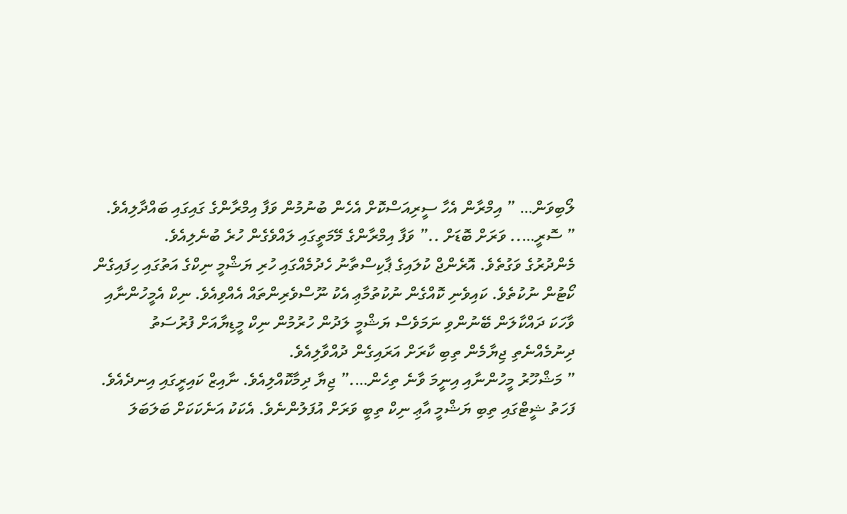ލޯބިވަން… ” އިމްރާން އެހާ ސީރިއަސްކޮށް އެހެން ބުނުމުން ވަފާ އިމްރާންގެ ގައިގައި ބައްދާލިއެވެ.
” ސޮރީ….. ވަރަށް ބޮޑަށް ..” ވަފާ އިމްރާންގެ މޭމަތީގައި ލައްވެގެން ހުރެ ބުނެލިއެވެ.
މެންދުރުގެ ވަގުތެވެ. އޮރެންޖް ކުލައިގެ ޕާކިސްތާނު ހެދުމެއްގައި ހުރި ޔަޝްމީ ނިކްގެ އަތުގައި ހިފައިގެން ކޯޓުން ނުކުތެވެ. ކައިވެނި ކޮއްގެން ނުކުތުމާޢި އެކު ނޫސްވެރިންތައް އެއްވިއެވެ. ނިކް އެމީހުންނާއި ވާހަކަ ދައްކާލަން ބޭނުންވި ނަމަވެސް ޔަޝްމީ ލަދުން ހުރުމުން ނިކް މީޑިޔާއަށް ފުރުސަތު ދިނުމެއްނެތި ޖިޔާމެން ތިބި ކާރަށް އަރައިގެން ދުއްވާލިއެވެ.
” މަޝްހޫރު މީހުންނާއި އިނީމަ ވާނެ ތިހެން….” ޖިޔާ ދިމާކޮއްލިއެވެ. ނާއިޒް ކައިރީގައި އިނދެއެވެ. ފަހަތު ޝީޓްގައި ތިބި ޔަޝްމީ އާޢި ނިކް ތިބީ ވަރަށް އުފަލުންނެވެ. އެކަކު އަނެކަކަށް ބަލަބަލަ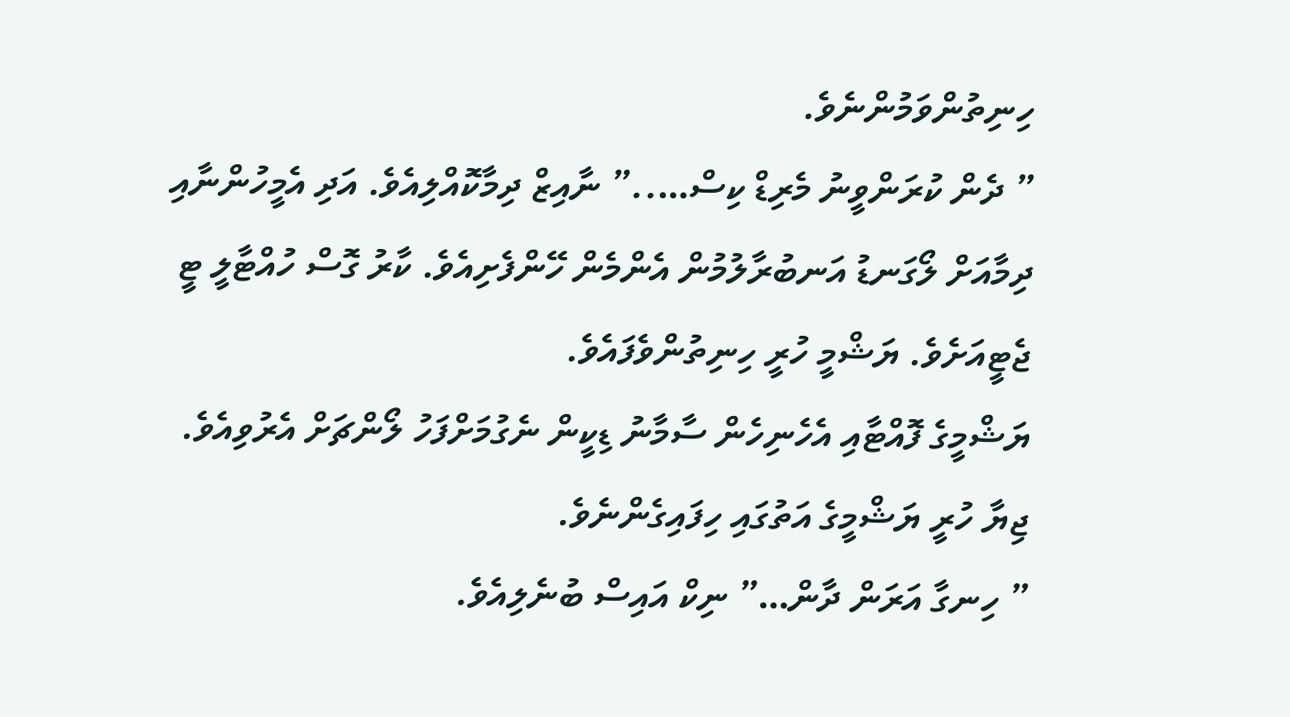ހިނިތުންވަމުންނެވެ.
” ދެން ކުރަންވީނު މެރިޑް ކިސް…..” ނާއިޒް ދިމާކޮއްލިއެވެ. އަދި އެމީހުންނާއި ދިމާއަށް ލޯގަނޑު އަނބުރާލުމުން އެންމެން ހޭންފެށިއެވެ. ކާރު ގޮސް ހުއްޓާލީ ޓީ ޖެޓީއަށެވެ. ޔަޝްމީ ހުރީ ހިނިތުންވެފައެވެ.
ޔަޝްމީގެ ފޮއްޓާއި އެހެނިހެން ސާމާނު ޑިކީން ނެގުމަށްފަހު ލޯންޗަށް އެރުވިއެވެ. ޖިޔާ ހުރީ ޔަޝްމީގެ އަތުގައި ހިފައިގެންނެވެ.
” ހިނގާ އަރަން ދާން…” ނިކް އައިސް ބުނެލިއެވެ.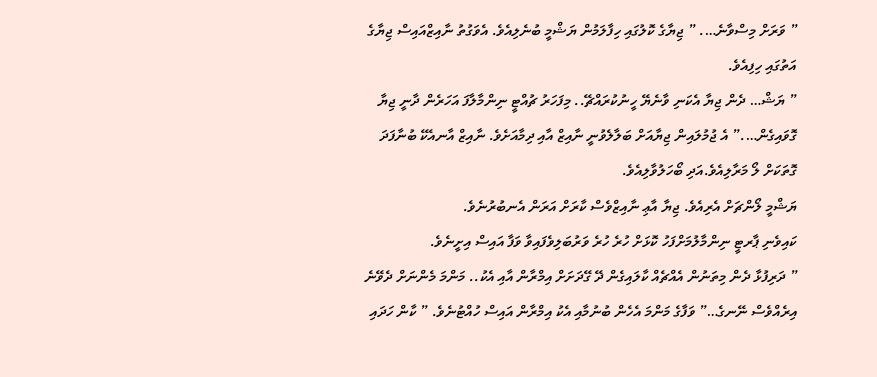” ވަރަށް މިސްވާނެ…. ” ޖިޔާގެ ކޮލުގައި ހިފާލަމުން ޔަޝްމީ ބުނެލިއެވެ. އެވަގުތު ނާއިޒްއައިސް ޖިޔާގެ އަތުގައި ހިފިއެވެ.
” ޔަޝް… ދެން ޖިޔާ އެކަނި ވާނެޔޭ ހީނުކުރައްޗޭ.. މިފަހަރު ޗުއްޓީ ނިންމާލާފަ އަހަރެން ދާނީ ޖިޔާ ގޮވައިގެން….” އެ ޖުމުލައިން ޖިޔާއަށް ބަލާލެވުނީ ނާއިޒް އާއި ދިމާއަށެވެ. ނާއިޒް އާނއެކޭ ބުނާފަދަ ގޮތަކަށް ލޯ މަރާލިއެވެ.އަދި ބޯހަލުވާލިއެވެ.
ޔަޝްމީ ލޯންޗަށް އެރިއެވެ. ޖިޔާ އާޢި ނާއިޒްވެސް ކާރަށް އަރަން އެނބުރުނެވެ.
ކައިވެނި ޕާރޓީ ނިންމާލުމަށްފަހު ކޮޅަށް ހުރެ ހުރެ ވަރުބަލިވެފައިވާ ވަފާ އައިސް އިށީނެވެ.
” ދަރިފުޅާ ދެން މިތަނުން އެއްޗެއް ކާލައިގެން ދޭ ގޭދަށަށް އިމްރާން އާއި އެކު.. މަންމަ މެންނަށް ދެވޭނެ އިރެއްވެސް ނޭނގެ…” ވަފާގެ މަންމަ އެހެން ބުނުމާއި އެކު އިމްރާން އައިސް ހުއްޓުނެވެ. ” ކާން ހަދައި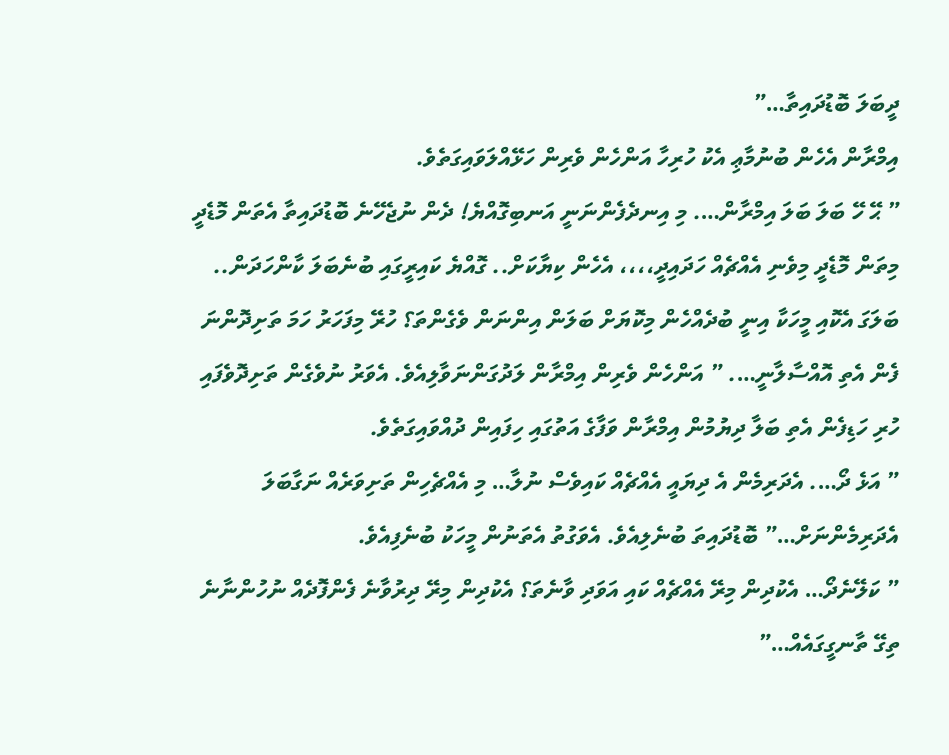ދީބަލަ ބޮޑުދައިތާ…”
އިމްރާން އެހެން ބުނުމާޢި އެކު ހުރިހާ އަންހެން ވެރިން ހަޅޭއްލަވައިގަތެވެ.
” ޙޭ ހޭ ބަލަ ބަލަ އިމްރާން…. މި އިނދެފެންނަނީ އަނބިގޮއްޔެ! ދެން ނުޖެހޭނެ ބޮޑުދައިތާ އެތަން މޮޑެދީ މިތަން މޮޑެދީ މިވެނި އެއްޗެއް ހަދައިދީ،،،، އެހެން ކިޔާކަށް.. ގޮއްޔެ ކައިރީގައި ބުނެބަލަ ކާންހަދަން.. ބަލަގަ އެކޮއި މީހަކާ އިނީ ބުދެއްހެން މިކޮޔަށް ބަލަން އިންނަން ވެގެންތަ؟ ހުރޭ މިފަހަރު ހަމަ ތަށިދޮންނަ ފެން އެތި އޮއްސާލާނީ…. ” އަންހެން ވެރިން އިމްރާން ލަދުގަންނަވާލިއެވެ. އެވަރު ނުވެގެން ތަށިދޮވެފައި ހުރި ހަޑިފެން އެތި ބަލާ ދިޔުމުން އިމްރާން ވަފާގެ އަތުގައި ހިފައިން ދުއްވައިގަތެވެ.
” އަޅެ ދޯ…. އެދަރިމެން އެ ދިޔައީ އެއްޗެއް ކައިވެސް ނުލާ… މި އެއްޗެހިން ތަށިވަރެއް ނަގާބަލަ އެދަރިމެންނަށް…” ބޮޑުދައިތަ ބުނެލިއެވެ. އެވަގުތު އެތަނުން މީހަކު ބުނެފިއެވެ.
” ކަލޭނެދޯ… އެކުދިން މިރޭ އެއްޗެއް ކައި އަވަދި ވާނެތަ؟ އެކުދިން މިރޭ ދިރުވާނެ ފެންފޮދެއް ނުހުންނާނެ ތިގޭ ތާނގީގައެއް…”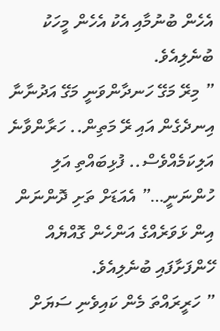އެހެން ބުނުމާއި އެކު އެހެން މީހަކު ބުނެލިއެވެ.
” މިރޭ މަގޭ ހަނދާންވަނީ މަގޭ އަދުނާނާ އިނދެގެން އައި ރޭ މަތިން.. ހަރާންވާނެ އަލިކަމެއްވެސް.. ފުޅިބައްތި އަލި ހުންނަނީ…” އެއަޑަށް ތަށި ދޮންނަން އިން ޅަވަރެއްގެ އަންހެން ގޮއްޔެއް ހޭންފަށާފައި ބުނެލިއެވެ.
” ހަރީރައްތަ މެން ކައިވެނި ސަޔަށް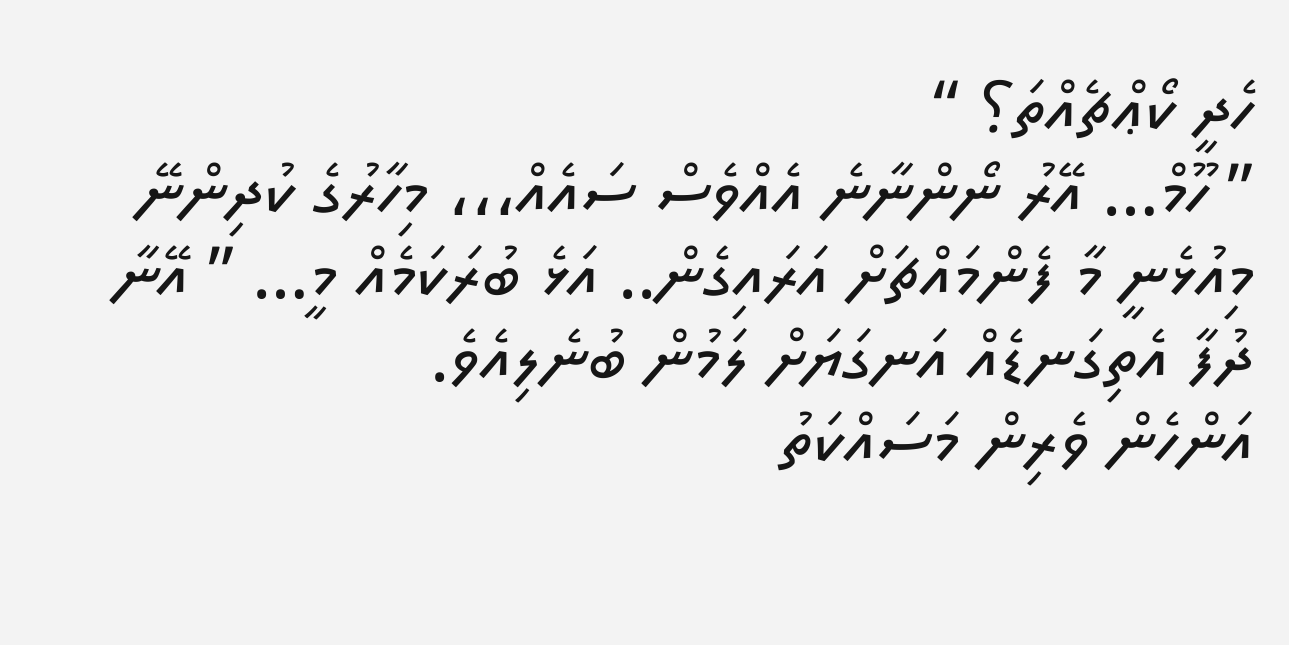ހެދީ ކޯޢްޗެއްތަ؟ “
” ހޫމް… އޭރު ނޯންނާނެ އެއްވެސް ސައެއް،،، މިހާރުގެ ކުދިންނޭ މިއުޅެނީ މާ ފެންމައްޗަށް އަރައިގެން.. އަޅެ ބުރަކަމެއް މީ… ” އޭނާ ދުފާ އެތިގަނޑެއް އަނގަޔަށް ލަމުން ބުނެލިއެވެ.
އަންހެން ވެރިން މަސައްކަތު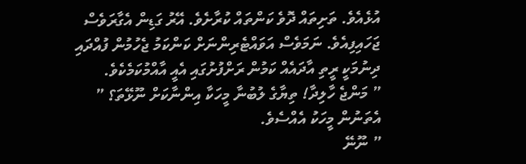އުޅެއެވެ. ތަށިތައް ދޮވެ ކަންތައް ކުރާށެވެ. އޭރު ގަޑިން އެގާރަވެސް ޖަހައިފިއެވެ. ނަމަވެސް އަވައްޓެރިންނަށް ކަންކަމު ޖެހުމުން ފުއްދައި ދިނުމަކީ ރީތި އާދައެއް ކަމުން ރަށްފުށުގައި އެއީ އާއްމުކަމެކެވެ.
” މަންޖެ ހާލިދާ! ތިޔާގެ ލުބުނާ މީހަކާ އިންނާކަށް ނޫޅޭތަ؟ ” އެތަނުން މީހަކު އެއްސެވެ.
” ނޫނޭ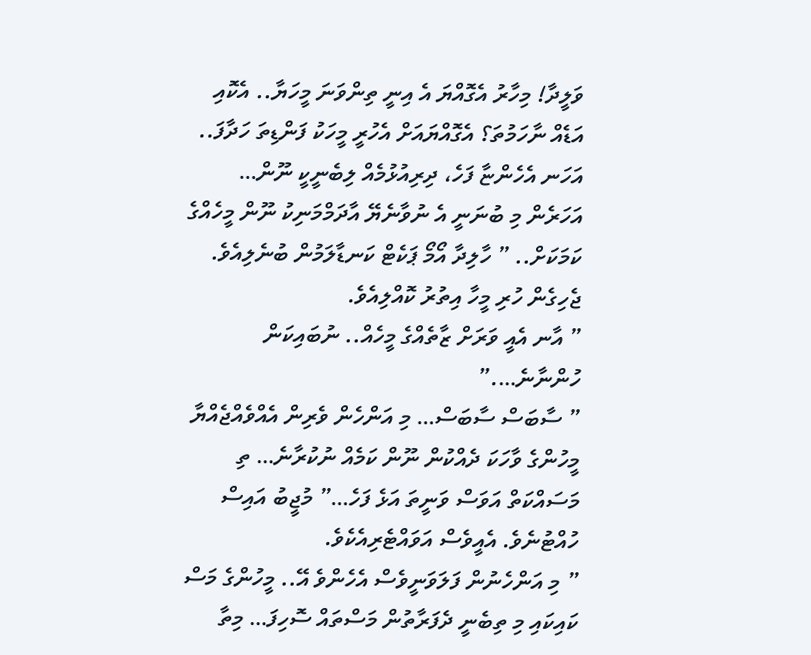ވަލީދާ! މިހާރު އެގޮއްޔަ އެ އިނީ ތިންވަނަ މީހަޔާ.. އެކޮއި އަޑެއް ނާހަމުތަ؟ އެގޮއްޔައަށް އެހުރީ މީހަކު ފަންޑިތަ ހަދާފަ.. އަހަނ އެހެންޏާ ފަހެ، ދިރިއުޅުމެއް ލިބެނީކީ ނޫން… އަހަރެން މި ބުނަނީ އެ ނުވާނެޔޭ އާދަމްމަނިކު ނޫން މީހެއްގެ ކަމަކަށް.. ” ހާލިދާ އޯމޯ ޕަކެޓް ކަނޑާލަމުން ބުނެލިއެވެ. ޖެހިގެން ހުރި މީހާ އިތުރު ކޮއްލިއެވެ.
” އާނ އެއީ ވަރަށް ޒާތެއްގެ މީހެއް.. ނުބައިކަން ހުންނާނެ….”
” ސާބަސް ސާބަސް… މި އަންހެން ވެރިން އެއްވެއްޖެއްޔާ މީހުންގެ ވާހަކަ ދެއްކުން ނޫން ކަމެއް ނުކުރާނެ… ތި މަސައްކަތް އަވަސް ވަނީތަ އަޅެ ފަހެ…” މުޖީބު އައިސް ހުއްޓުނެވެ. އެއީވެސް އަވައްޓެރިއެކެވެ.
” މި އަންހެނުން ފަލަވަނީވެސް އެހެންވެ އޭ.. މީހުންގެ މަސް ކައިކައި މި ތިބެނީ ދެފަރާތުން މަސްތައް ސޮހިފަ… މިތާ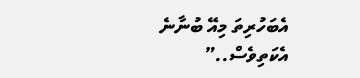އެބަހުރިތަ މިއޭ ބުނާނެ އެކަތިވެސް..”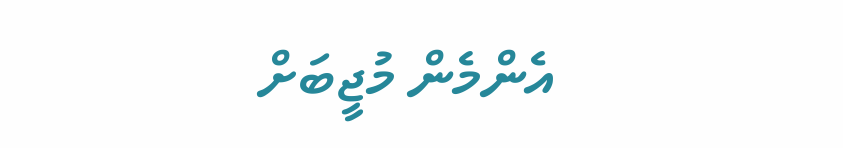އެންމެން މުޖީބަށް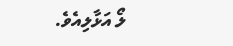ލޯ އަޅާލިއެވެ.